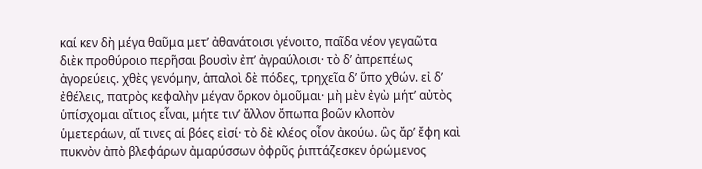καί κεν δὴ μέγα θαῦμα μετʼ ἀθανάτοισι γένοιτο, παῖδα νέον γεγαῶτα διὲκ προθύροιο περῆσαι βουσὶν ἐπʼ ἀγραύλοισι· τὸ δʼ ἀπρεπέως ἀγορεύεις. χθὲς γενόμην, ἁπαλοὶ δὲ πόδες, τρηχεῖα δʼ ὕπο χθών. εἰ δʼ ἐθέλεις, πατρὸς κεφαλὴν μέγαν ὅρκον ὀμοῦμαι· μὴ μὲν ἐγὼ μήτʼ αὐτὸς ὑπίσχομαι αἴτιος εἶναι, μήτε τινʼ ἄλλον ὄπωπα βοῶν κλοπὸν ὑμετεράων, αἵ τινες αἱ βόες εἰσί· τὸ δὲ κλέος οἶον ἀκούω. ὣς ἄρʼ ἔφη καὶ πυκνὸν ἀπὸ βλεφάρων ἀμαρύσσων ὀφρῦς ῥιπτάζεσκεν ὁρώμενος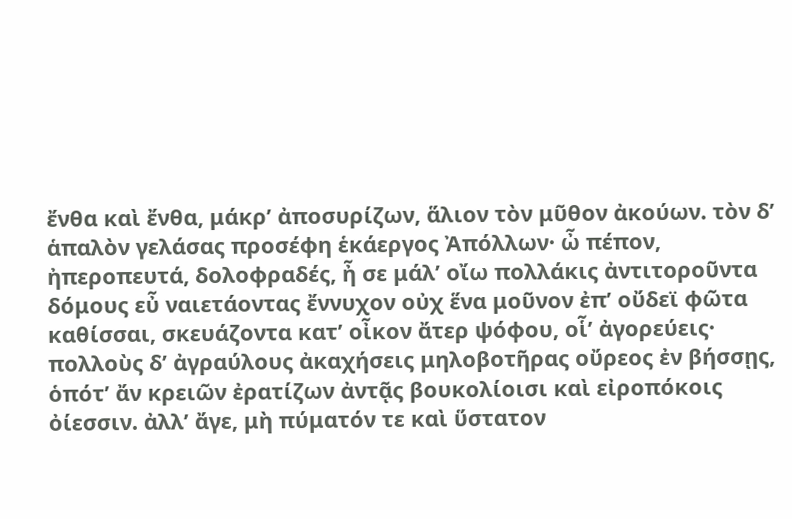ἔνθα καὶ ἔνθα, μάκρʼ ἀποσυρίζων, ἅλιον τὸν μῦθον ἀκούων. τὸν δʼ ἁπαλὸν γελάσας προσέφη ἑκάεργος Ἀπόλλων· ὦ πέπον, ἠπεροπευτά, δολοφραδές, ἦ σε μάλʼ οἴω πολλάκις ἀντιτοροῦντα δόμους εὖ ναιετάοντας ἔννυχον οὐχ ἕνα μοῦνον ἐπʼ οὔδεϊ φῶτα καθίσσαι, σκευάζοντα κατʼ οἶκον ἄτερ ψόφου, οἷʼ ἀγορεύεις· πολλοὺς δʼ ἀγραύλους ἀκαχήσεις μηλοβοτῆρας οὔρεος ἐν βήσσῃς, ὁπότʼ ἄν κρειῶν ἐρατίζων ἀντᾷς βουκολίοισι καὶ εἰροπόκοις ὀίεσσιν. ἀλλʼ ἄγε, μὴ πύματόν τε καὶ ὕστατον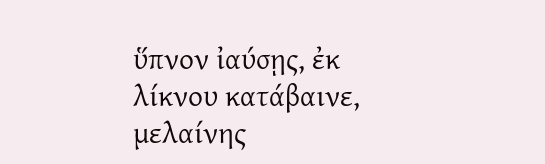ὕπνον ἰαύσῃς, ἐκ λίκνου κατάβαινε, μελαίνης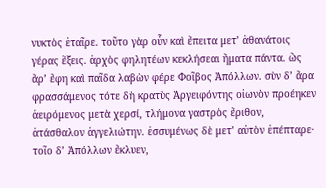νυκτὸς ἑταῖρε. τοῦτο γὰρ οὖν καὶ ἔπειτα μετʼ ἀθανάτοις γέρας ἕξεις. ἀρχὸς φηλητέων κεκλήσεαι ἤματα πάντα. ὣς ἄρʼ ἔφη καὶ παῖδα λαβὼν φέρε Φοῖβος Ἀπόλλων. σὺν δʼ ἄρα φρασσάμενος τότε δὴ κρατὺς Ἀργειφόντης οἰωνὸν προέηκεν ἀειρόμενος μετὰ χερσί, τλήμονα γαστρὸς ἔριθον, ἀτάσθαλον ἀγγελιώτην. ἐσσυμένως δὲ μετʼ αὐτὸν ἐπέπταρε· τοῖο δʼ Ἀπόλλων ἔκλυεν,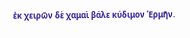ἐκ χειρῶν δὲ χαμαὶ βάλε κύδιμον Ἑρμῆν.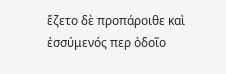ἕζετο δὲ προπάροιθε καὶ ἐσσύμενός περ ὁδοῖο